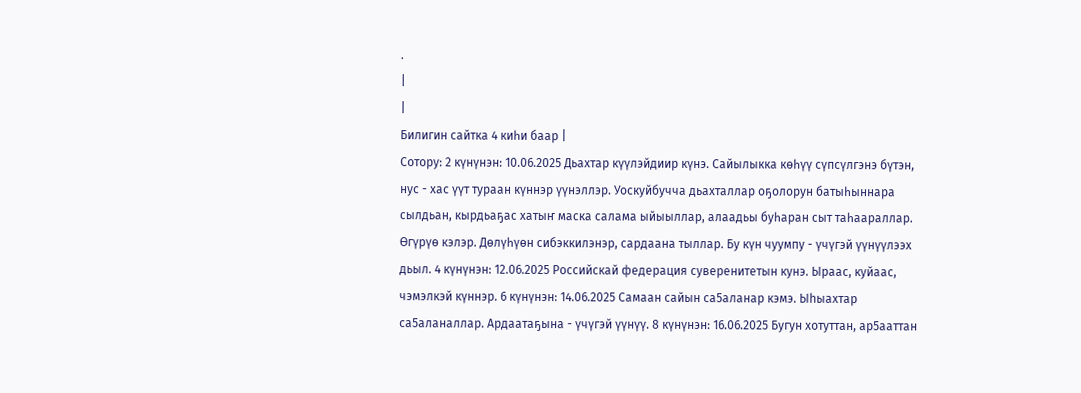.
|
|
Билигин сайтка 4 киһи баар |
Сотору: 2 күнүнэн: 10.06.2025 Дьахтар күүлэйдиир күнэ. Сайылыкка көһүү сүпсүлгэнэ бүтэн, нус - хас үүт тураан күннэр үүнэллэр. Уоскуйбучча дьахталлар оҕолорун батыһыннара сылдьан, кырдьаҕас хатыҥ маска салама ыйыыллар, алаадьы буһаран сыт таһаараллар. Өгүрүө кэлэр. Дөлүһүөн сибэккилэнэр, сардаана тыллар. Бу күн чуумпу - үчүгэй үүнүүлээх дьыл. 4 күнүнэн: 12.06.2025 Российскай федерация суверенитетын кунэ. Ыраас, куйаас, чэмэлкэй күннэр. 6 күнүнэн: 14.06.2025 Самаан сайын са5аланар кэмэ. Ыhыахтар са5аланаллар. Ардаатаҕына - үчүгэй үүнүү. 8 күнүнэн: 16.06.2025 Бугун хотуттан, ар5ааттан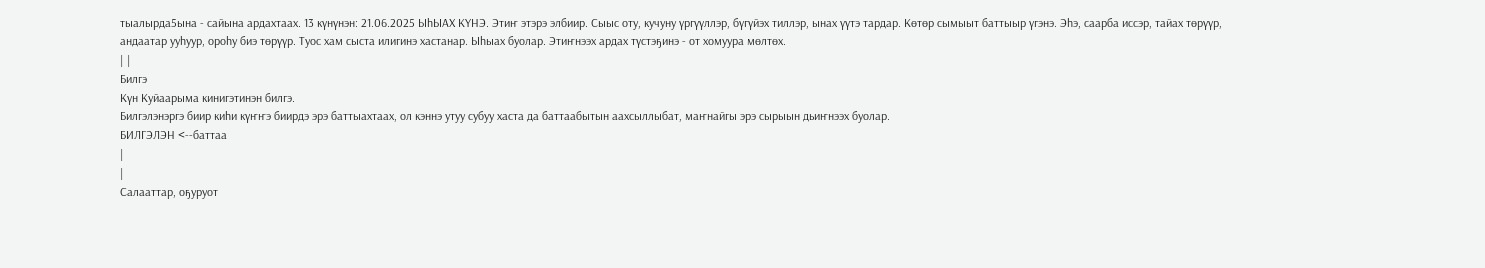тыалырда5ына - сайына ардахтаах. 13 күнүнэн: 21.06.2025 ЫhЫАХ КYНЭ. Этиҥ этэрэ элбиир. Сыыс оту, кучуну үргүүллэр, бүгүйэх тиллэр, ынах үүтэ тардар. Көтөр сымыыт баттыыр үгэнэ. Эһэ, саарба иссэр, тайах төрүүр, андаатар ууһуур, ороһу биэ төрүүр. Туос хам сыста илигинэ хастанар. Ыһыах буолар. Этиҥнээх ардах түстэҕинэ - от хомуура мөлтөх.
| |
Билгэ
Күн Куйаарыма кинигэтинэн билгэ.
Билгэлэнэргэ биир киhи күҥҥэ биирдэ эрэ баттыахтаах, ол кэннэ утуу субуу хаста да баттаабытын аахсыллыбат, маҥнайгы эрэ сырыын дьиҥнээх буолар.
БИЛГЭЛЭН <--баттаа
|
|
Салааттар, оҕуруот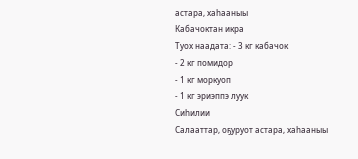астара, хаһааныы
Кабачоктан икра
Туох наадата: - 3 кг кабачок
- 2 кг помидор
- 1 кг моркуоп
- 1 кг эриэппэ луук
Сиһилии
Салааттар, оҕуруот астара, хаһааныы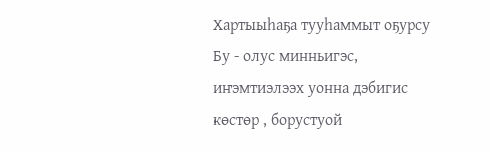Хартыыһаҕа тууһаммыт оҕурсу
Бу - олус минньигэс, иҥэмтиэлээх уонна дэбигис көстөр , борустуой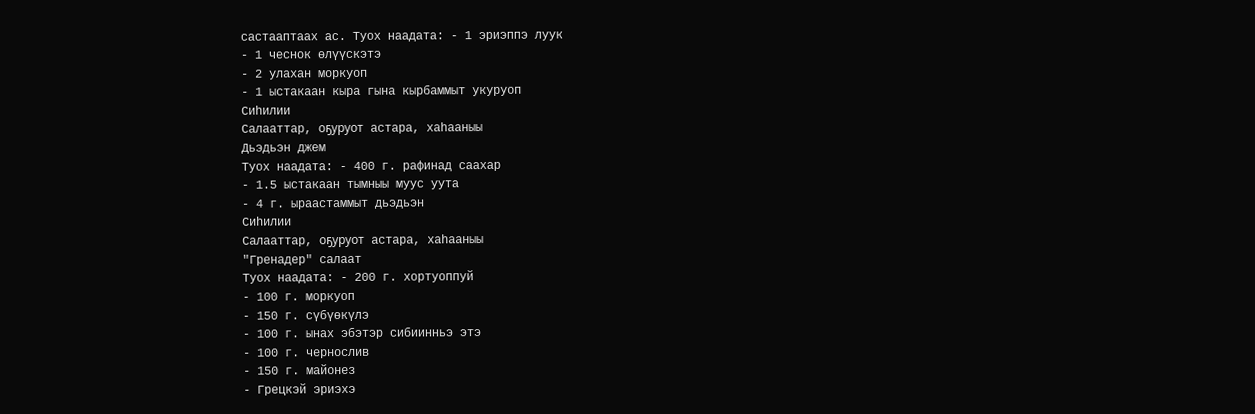састааптаах ас. Туох наадата: - 1 эриэппэ луук
- 1 чеснок өлүүскэтэ
- 2 улахан моркуоп
- 1 ыстакаан кыра гына кырбаммыт укуруоп
Сиһилии
Салааттар, оҕуруот астара, хаһааныы
Дьэдьэн джем
Туох наадата: - 400 г. рафинад саахар
- 1.5 ыстакаан тымныы муус уута
- 4 г. ыраастаммыт дьэдьэн
Сиһилии
Салааттар, оҕуруот астара, хаһааныы
"Гренадер" салаат
Туох наадата: - 200 г. хортуоппуй
- 100 г. моркуоп
- 150 г. сүбүөкүлэ
- 100 г. ынах эбэтэр сибиинньэ этэ
- 100 г. чернослив
- 150 г. майонез
- Грецкэй эриэхэ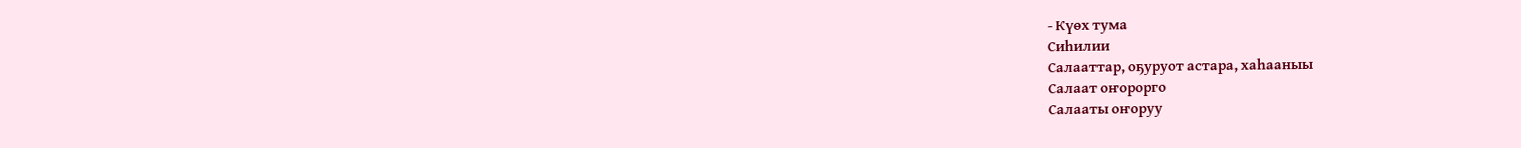- Күөх тума
Сиһилии
Салааттар, оҕуруот астара, хаһааныы
Салаат оҥорорго
Салааты оҥоруу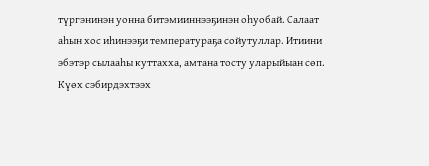түргэнинэн уонна битэмииннээҕинэн оһуобай. Салаат аһын хос иһинээҕи температураҕа сойутуллар. Итиини эбэтэр сылааһы куттахха, амтана тосту уларыйыан сөп. Күөх сэбирдэхтээх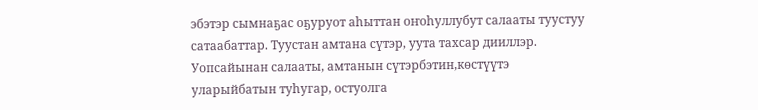эбэтэр сымнаҕас оҕуруот аһыттан оҥоһуллубут салааты туустуу сатаабаттар. Туустан амтана сүтэр, уута тахсар дииллэр. Уопсайынан салааты, амтанын сүтэрбэтин,көстүүтэ уларыйбатын туһугар, остуолга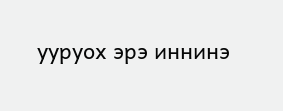ууруох эрэ иннинэ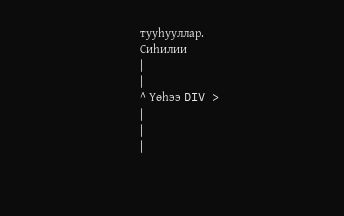тууһууллар.
Сиһилии
|
|
^ Үөһээ DIV >
|
|
|